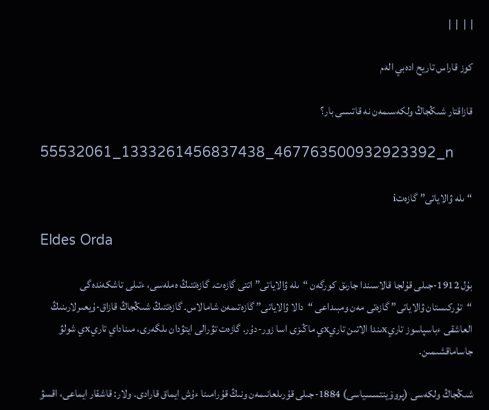|  |  |  |

كوز قاراس تاريح ادەبي الەم

قازاقتار شىڭجاڭ ولكەسىمەن نە قاتىسى بار؟

55532061_1333261456837438_467763500932923392_n

“ىلە ۋالاياتى” گازەتi

Eldes Orda

بۇل 1912-جىلى قۇلجا قالاسىندا جارىق كورگەن “ىلە ۋالاياتى” اتتى گازەت. گازەتتىڭ ەملەسى، ءتىلى تاشكەندەگى “تۇركىستان ۋالاياتى” گازەتى مەن ومبىداعى “دالا ۋالاياتى” گازەتىمەن شامالاس. گازەتتىڭ شىڭجاڭ قازاق-ۇيعىرلارىنىڭ العاشقى ءباسپاسوز تاريxىندا الاتىن تاريxي ماڭىزى اسا زور-دۇر. گازەت تۋرالى ايتۋدان ىلگەرى، مىناداي تاريxي شولۋ جاساماقشىمىن.

شىڭجاڭ ولكەسى (پروۆينتسسياسى) 1884-جىلى قۇرىلعانىمەن ونىڭ قۇرامىنا ءۇش ايماق قارادى. ولار: قاشقار ايماعى، اقسۋ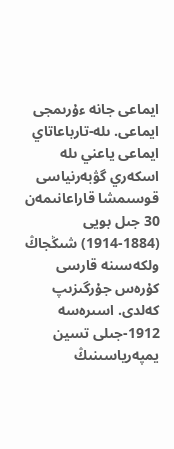ايماعى جانە ءۇرىمجى ايماعى. ىلە-تارباعاتاي ايماعى ياعني ىلە اسكەري گۋبەرنياسى قوسىمشا قاراعانىمەن 30 جىل بويى (1884-1914) شىڭجاڭ ولكەسىنە قارسى كۇرەس جۇرگىزىپ كەلدى. اسىرەسە 1912-جىلى تسين يمپەرياسىنىڭ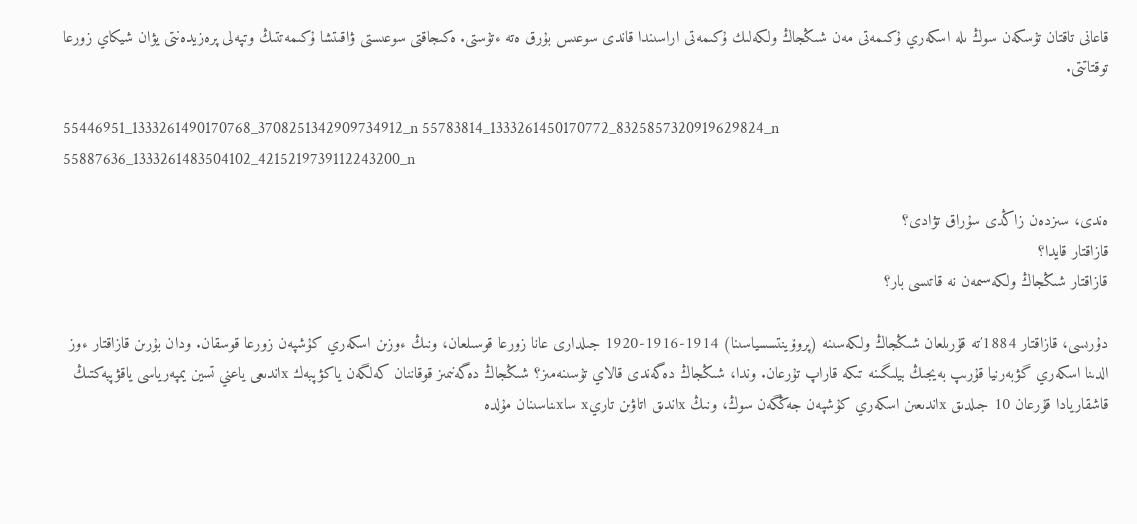قاعانى تاقتان تۇسكەن سوڭ ىلە اسكەري ۇكىمەتى مەن شىڭجاڭ ولكەلىك ۇكىمەتى اراسىندا قاندى سوعىس بۇرق ەتە ءتۇستى. ەكىجاقتى سوعىستى ۋاقىتشا ۇكىمەتتىڭ وتپەلى پرەزيدەنتى يۋان شيكاي زورعا توقتاتتى.

55446951_1333261490170768_3708251342909734912_n 55783814_1333261450170772_8325857320919629824_n 55887636_1333261483504102_4215219739112243200_n

ەندى، سىزدەن زاڭدى سۇراق تۋادى؟
قازاقتار قايدا؟
قازاقتار شىڭجاڭ ولكەسىمەن نە قاتىسى بار؟

دۇرىسى، قازاقتار 1884′تە قۇرىلعان شىڭجاڭ ولكەسىنە (پروۆينتسسياسىنا) 1914-1916-1920 جىلدارى عانا زورعا قوسىلعان، ونىڭ ءوزىن اسكەري كۇشپەن زورعا قوسقان. ودان بۇرىن قازاقتار ءوز الدىنا اسكەري گۋبەرنيا قۇرىپ بەيجىڭ بيلىگىنە تىكە قاراپ تۇرعان. وندا، شىڭجاڭ دەگەندى قالاي تۇسىنەمىز؟ شىڭجاڭ دەگەنىمىز قوقاننان كەلگەن ياكۋپبەك xاندىعى ياعني تسين يمپەرياسى ياقۋپبەكتىڭ قاشقاريادا قۇرعان 10 جىلدىق xاندىعىن اسكەري كۇشپەن جەڭگەن سوڭ، ونىڭ xاندىق اتاۋىن تاريx ساxىناسىنان مۇلدە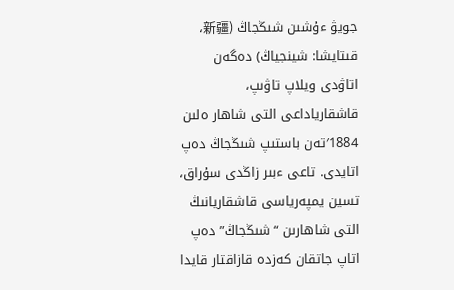جويۋ ءۇشىن شىڭجاڭ (新疆، قىتايشا: شينجياڭ) دەگەن اتاۋدى ويلاپ تاۋىپ، قاشقارياداعى التى شاھار ەلىن 1884′تەن باستىپ شىڭجاڭ دەپ اتايدى. تاعى ءبىر زاڭدى سۇراق، تسين يمپەرياسى قاشقاريانىڭ التى شاھارىن “شىڭجاڭ” دەپ اتاپ جاتقان كەزدە قازاقتار قايدا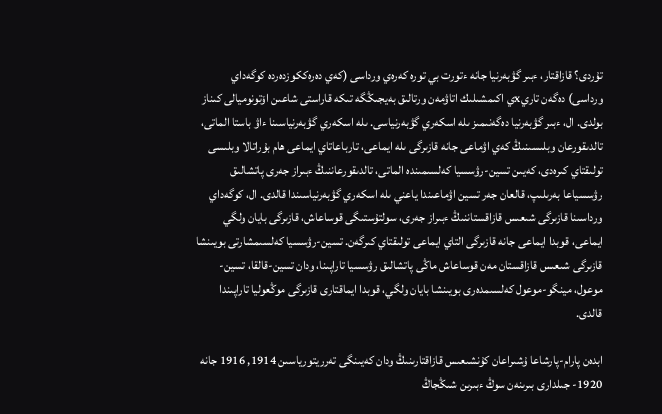تۇردى؟ قازاقتار، ءبىر گۋبەرنيا جانە ءتورت بي تورە كەرەي ورداسى (كەي دەرەككوزدەردە كوگەداي ورداسى) دەگەن تاريxي اكىمشىلىك اتاۋمەن ورتالىق بەيجىڭگە تىكە قاراستى شاعىن اۆتونوميالى كىناز بولدى. ال، ءبىر گۋبەرنيا دەگەنىمىز ىلە اسكەري گۋبەرنياسى. ىلە اسكەري گۋبەرنياسىنا ءاۋ باستا الماتى، تالدىقورعان وبلىسىنىڭ كەي اۋماعى جانە قازىرگى ىلە ايماعى، تارباعاتاي ايماعى ھام بۇراتالا وبلىسى تولىقتاي كىرەدى، كەيىن تسين-رۋسسيا كەلسىمىندە الماتى، تالدىقورعاننىڭ ءبىراز جەرى پاتشالىق رۋسسياعا بەرىلىپ، قالعان جەر تسين اۋماعىندا ياعني ىلە اسكەري گۋبەرنياسىندا قالدى. ال، كوگەداي ورداسىنا قازىرگى شىعىس قازاقستاننىڭ ءبىراز جەرى، سولتۇستىگى قوساعاش، قازىرگى بايان ولگي ايماعى، قوبدا ايماعى جانە قازىرگى التاي ايماعى تولىقتاي كىرگەن. تسين-رۋسسيا كەلسىمشارتى بويىنشا قازىرگى شىعىس قازاقستان مەن قوساعاش ماڭى پاتشالىق رۋسسيا تاراپىنا، ودان تسين-قالقا، تسين-موعول، مينگو-موعول كەلسىمدەرى بويىنشا بايان ولگي، قوبدا ايماقتارى قازىرگى موڭعوليا تاراپىندا قالدى.

ابدەن پارام-پارشاعا ۇشىراعان كۇنشىعىس قازاقتارىنىڭ ودان كەيىنگى تەرريتورياسىن 1914, 1916 جانە 1920- جىلدارى بىرىنەن سوڭ ءبىرىن شىڭجاڭ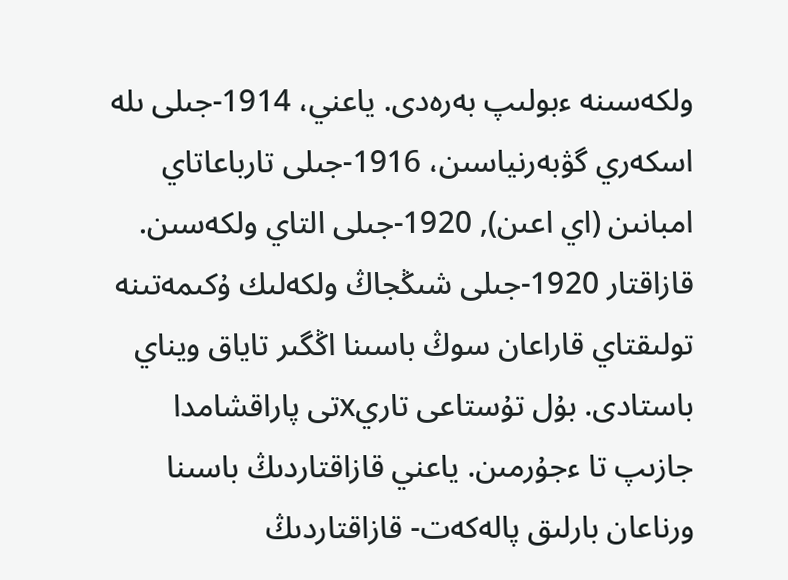ولكەسىنە ءبولىپ بەرەدى. ياعني، 1914-جىلى ىلە اسكەري گۋبەرنياسىن، 1916-جىلى تارباعاتاي امبانىن (اي اعىن), 1920-جىلى التاي ولكەسىن. قازاقتار 1920-جىلى شىڭجاڭ ولكەلىك ۇكىمەتىنە تولىقتاي قاراعان سوڭ باسىنا اڭگىر تاياق ويناي باستادى. بۇل تۇستاعى تاريxتى پاراقشامدا جازىپ تا ءجۇرمىن. ياعني قازاقتاردىڭ باسىنا ورناعان بارلىق پالەكەت- قازاقتاردىڭ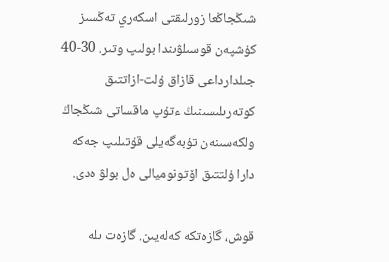شىڭجاڭعا زورلىقتى اسكەري تەڭسىز كۇشپەن قوسىلۋىندا بولىپ وتىر. 30-40 جىلدارداعى قازاق ۇلت-ازاتتىق كوتەرىلىسىنىڭ ءتۇپ ماقساتى شىڭجاڭ ولكەسىنەن تۇبەگەيلى قۇتىلىپ جەكە دارا ۇلتتىق اۆتونوميالى ەل بولۋ ەدى.

قوش، گازەتكە كەلەيىن. گازەت ىلە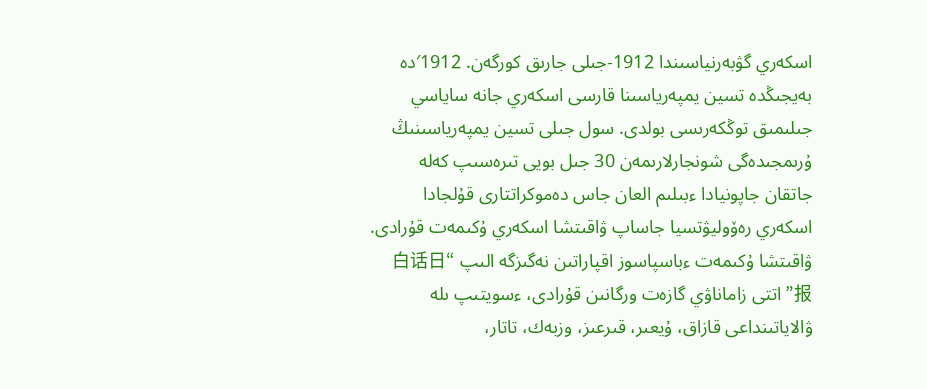اسكەري گۋبەرنياسىندا 1912-جىلى جارىق كورگەن. 1912′دە بەيجىڭدە تسين يمپەرياسىنا قارسى اسكەري جانە ساياسي جىلىمىق توڭكەرىسى بولدى. سول جىلى تسين يمپەرياسىنىڭ ۇرىمجىدەگى شونجارلارىمەن 30 جىل بويى تىرەسىپ كەلە جاتقان جاپونيادا ءبىلىم العان جاس دەموكراتتارى قۇلجادا اسكەري رەۆوليۋتسيا جاساپ ۋاقىتشا اسكەري ۇكىمەت قۇرادى. ۋاقىتشا ۇكىمەت ءباسپاسوز اقپاراتىن نەگىزگە الىپ “白话日报” اتتى زاماناۋي گازەت ورگانىن قۇرادى، ءسويتىپ ىلە ۋالاياتىنداعى قازاق، ۇيعىر، قىرعىز، وزبەك، تاتار،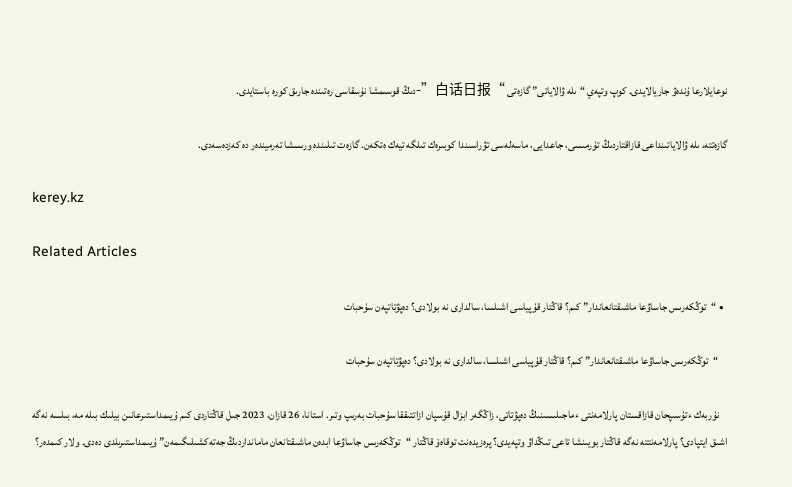نوعايلارعا ۇندەۋ جاريالايدى. كوپ وتپەي “ىلە ۋالاياتى” گازەتى “白话日报”-دىڭ قوسىمشا نۇسقاسى رەتىندە جارىق كورە باستايدى.

گازەتتە، ىلە ۋالاياتىنداعى قازاقتاردىڭ تۇرمىسى، جاعدايى، ماسەلەسى تۋراسىندا كوبىرەك تىلگە تيەك ەتكەن. گازەت تىلىندە ورىسشا تەرميندەر دە كەزدەسەدى.

kerey.kz

Related Articles

  • “توڭكەرىس جاساۋعا ماشىقتانعاندار” كىم؟ قاڭتار قۇپياسى اشىلسا، سالدارى نە بولادى؟ دەپۋتاتپەن سۇحبات

    “توڭكەرىس جاساۋعا ماشىقتانعاندار” كىم؟ قاڭتار قۇپياسى اشىلسا، سالدارى نە بولادى؟ دەپۋتاتپەن سۇحبات

    نۇربەك ءتۇسىپحان قازاقستان پارلامەنتى ءماجىلىسىنىڭ دەپۋتاتى، زاڭگەر ابزال قۇسپان ازاتتىققا سۇحبات بەرىپ وتىر. استانا، 26 قازان، 2023 جىل قاڭتاردى كىم ۇيىمداستىرعانىن بيلىك بىلە مە، بىلسە نەگە اشىق ايتپادى؟ پارلامەنتتە نەگە قاڭتار بويىنشا تاعى تىڭداۋ وتپەيدى؟ پرەزيدەنت توقاەۆ قاڭتار “توڭكەرىس جاساۋعا ابدەن ماشىقتانعان مامانداردىڭ جەتەكشىلىگىمەن” ۇيىمداستىرىلدى دەدى. ولار كىمدەر؟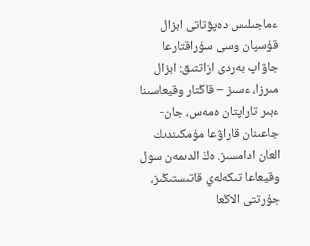ءماجىلىس دەپۋتاتى ابزال قۇسپان وسى سۇراقتارعا جاۋاپ بەردى ازاتتىق: ابزال مىرزا، ءسىز – قاڭتار وقيعاسىنا ءبىر تاراپتان ەمەس، جان-جاعىنان قاراۋعا مۇمكىندىك العان ادامسىز. ەڭ الدىمەن سول وقيعاعا تىكەلەي قاتىستىڭىز، جۇرتتى الاڭعا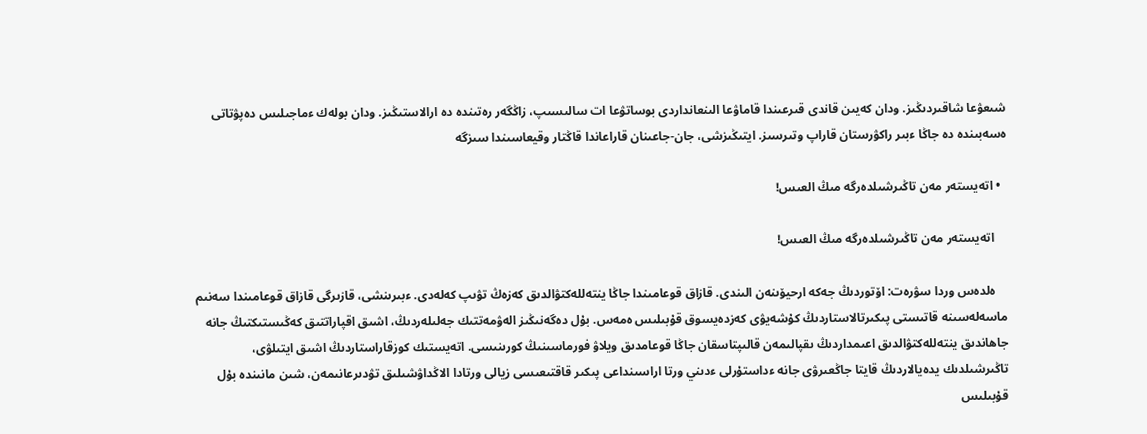شىعۋعا شاقىردىڭىز. ودان كەيىن قاندى قىرعىندا قاماۋعا الىنعانداردى بوساتۋعا ات سالىسىپ، زاڭگەر رەتىندە دە ارالاستىڭىز. ودان بولەك ءماجىلىس دەپۋتاتى ەسەبىندە دە جاڭا ءبىر راكۋرستان قاراپ وتىرسىز. ايتىڭىزشى، جان-جاعىنان قاراعاندا قاڭتار وقيعاسىندا سىزگە

  • اتەيستەر مەن تاڭىرشىلدەرگە مىڭ العىس!

    اتەيستەر مەن تاڭىرشىلدەرگە مىڭ العىس!

    ەلدەس وردا سۋرەت: اۆتوردىڭ جەكە ارحيۆىنەن الىندى. قازاق قوعامىندا جاڭا ينتەللەكتۋالدىق كەزەڭ تۋىپ كەلەدى. ءبىرىنشى، قازىرگى قازاق قوعامىندا سەنىم ماسەلەسىنە قاتىستى پىكىرتالاستاردىڭ كۇشەيۋى كەزدەيسوق قۇبىلىس ەمەس. بۇل دەگەنىڭىز الەۋمەتتىك جەلىلەردىڭ، اشىق اقپاراتتىق كەڭىستىكتىڭ جانە جاھاندىق ينتەللەكتۋالدىق اعىمداردىڭ ىقپالىمەن قالىپتاسقان جاڭا قوعامدىق ويلاۋ فورماسىنىڭ كورىنىسى. اتەيستىك كوزقاراستاردىڭ اشىق ايتىلۋى، تاڭىرشىلدىك يدەيالاردىڭ قايتا جاڭعىرۋى جانە ءداستۇرلى ءدىني ورتا اراسىنداعى پىكىر قاقتىعىسى زيالى ورتادا الاڭداۋشىلىق تۋدىرعانىمەن، شىن مانىندە بۇل قۇبىلىس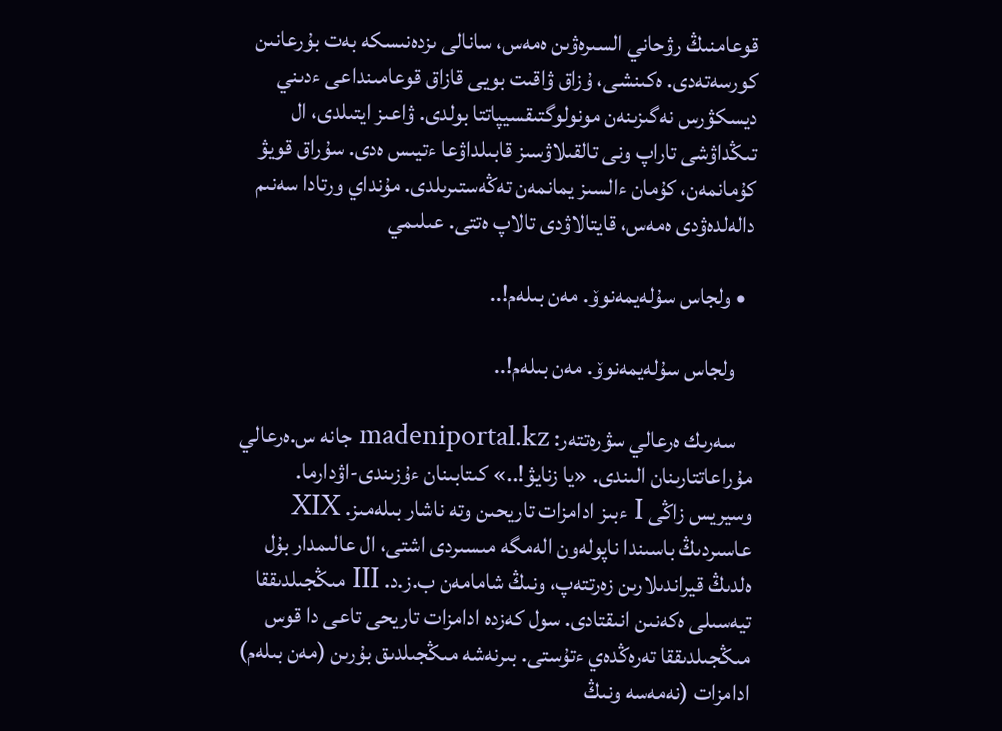قوعامنىڭ رۋحاني السىرەۋىن ەمەس، سانالى ىزدەنىسكە بەت بۇرعانىن كورسەتەدى. ەكىنشى، ۇزاق ۋاقىت بويى قازاق قوعامىنداعى ءدىني ديسكۋرس نەگىزىنەن مونولوگتىقسيپاتتا بولدى. ۋاعىز ايتىلدى، ال تىڭداۋشى تاراپ ونى تالقىلاۋسىز قابىلداۋعا ءتيىس ەدى. سۇراق قويۋ كۇمانمەن، كۇمان ءالسىز يمانمەن تەڭەستىرىلدى. مۇنداي ورتادا سەنىم دالەلدەۋدى ەمەس، قايتالاۋدى تالاپ ەتتى. عىلىمي

  • ولجاس سۇلەيمەنوۆ. مەن بىلەم!..

    ولجاس سۇلەيمەنوۆ. مەن بىلەم!..

    سەرىك ەرعالي سۋرەتتەر: madeniportal.kz جانە س.ەرعالي مۇراعاتتارىنان الىندى. «يا زنايۋ!..» كىتابىنان ءۇزىندى-اۋدارما. وسيريس زاڭى I ءبىز ادامزات تاريحىن وتە ناشار بىلەمىز. XIX عاسىردىڭ باسىندا ناپولەون الەمگە مىسىردى اشتى، ال عالىمدار بۇل ەلدىڭ قيراندىلارىن زەرتتەپ، ونىڭ شامامەن ب.ز.د. III مىڭجىلدىققا تيەسىلى ەكەنىن انىقتادى. سول كەزدە ادامزات تاريحى تاعى دا قوس مىڭجىلدىققا تەرەڭدەي ءتۇستى. بىرنەشە مىڭجىلدىق بۇرىن (مەن بىلەم) ادامزات (نەمەسە ونىڭ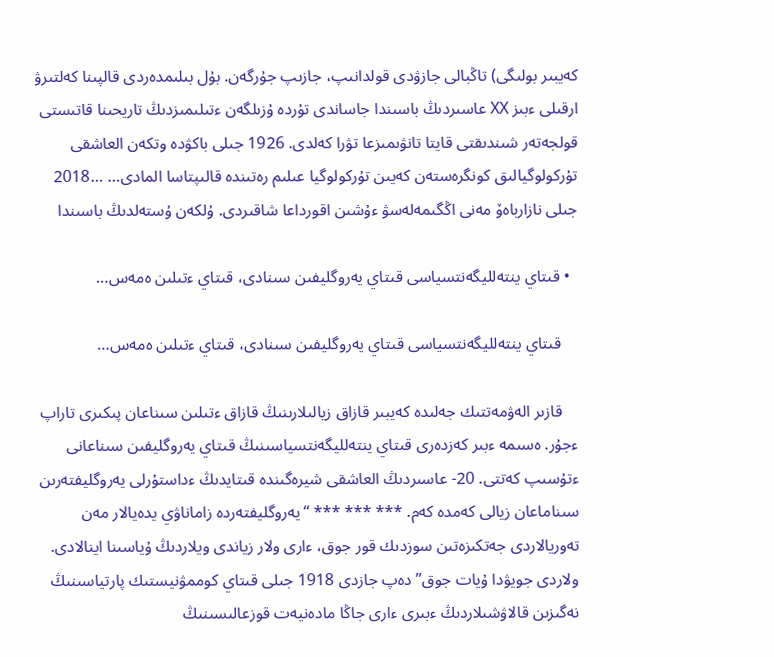كەيبىر بولىگى) تاڭبالى جازۋدى قولدانىپ، جازىپ جۇرگەن. بۇل بىلىمدەردى قالپىنا كەلتىرۋ ارقىلى ءبىز XX عاسىردىڭ باسىندا جاساندى تۇردە ۇزىلگەن ءتىلىمىزدىڭ تاريحىنا قاتىستى قولجەتەر شىندىقتى قايتا تانۋىمىزعا تۋرا كەلدى. 1926 جىلى باكۋدە وتكەن العاشقى تۇركولوگيالىق كونگرەستەن كەيىن تۇركولوگيا عىلىم رەتىندە قالىپتاسا المادى… …2018 جىلى نازارباەۆ مەنى اڭگىمەلەسۋ ءۇشىن اقورداعا شاقىردى. ۇلكەن ۇستەلدىڭ باسىندا

  • قىتاي ينتەلليگەنتسياسى قىتاي يەروگليفىن سىنادى، قىتاي ءتىلىن ەمەس…

    قىتاي ينتەلليگەنتسياسى قىتاي يەروگليفىن سىنادى، قىتاي ءتىلىن ەمەس…

    قازىر الەۋمەتتىك جەلىدە كەيبىر قازاق زيالىلارىنىڭ قازاق ءتىلىن سىناعان پىكىرى تاراپ ءجۇر. ەسىمە ءبىر كەزدەرى قىتاي ينتەلليگەنتسياسىنىڭ قىتاي يەروگليفىن سىناعانى ءتۇسىپ كەتتى. 20- عاسىردىڭ العاشقى شيرەگىندە قىتايدىڭ ءداستۇرلى يەروگليفتەرىن سىناماعان زيالى كەمدە كەم. *** *** *** “يەروگليفتەردە زاماناۋي يدەيالار مەن تەوريالاردى جەتكىزەتىن سوزدىك قور جوق، ءارى ولار زياندى ويلاردىڭ ۇياسىنا اينالادى. ولاردى جويۋدا ۇيات جوق” دەپ جازدى 1918 جىلى قىتاي كوممۋنيستىك پارتياسىنىڭ نەگىزىن قالاۋشىلاردىڭ ءبىرى ءارى جاڭا مادەنيەت قوزعالىسىنىڭ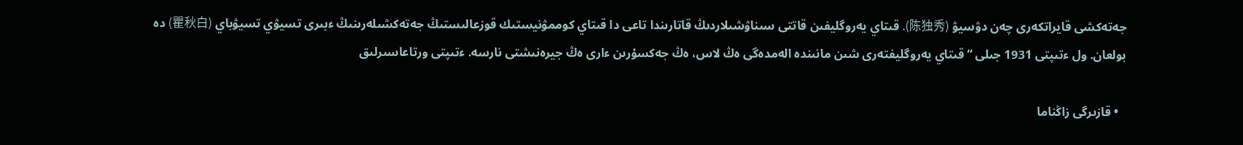جەتەكشى قايراتكەرى چەن دۋسيۋ (陈独秀). قىتاي يەروگليفىن قاتتى سىناۋشىلاردىڭ قاتارىندا تاعى دا قىتاي كوممۋنيستىك قوزعالىستىڭ جەتەكشىلەرىنىڭ ءبىرى تسيۋي تسيۋباي (瞿秋白) دە بولعان. ول ءتىپتى 1931 جىلى “قىتاي يەروگليفتەرى شىن مانىندە الەمدەگى ەڭ لاس، ەڭ جەكسۇرىن ءارى ەڭ جيرەنىشتى نارسە. ءتىپتى ورتاعاسىرلىق

  • قازىرگى زاڭناما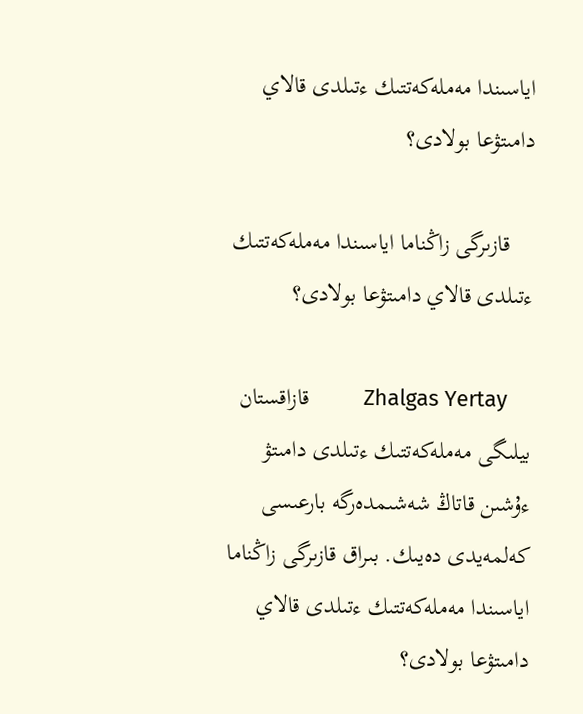اياسىندا مەملەكەتتىك ءتىلدى قالاي دامىتۋعا بولادى؟

    قازىرگى زاڭناما اياسىندا مەملەكەتتىك ءتىلدى قالاي دامىتۋعا بولادى؟

    Zhalgas Yertay         قازاقستان بيلىگى مەملەكەتتىك ءتىلدى دامىتۋ ءۇشىن قاتاڭ شەشىمدەرگە بارعىسى كەلمەيدى دەيىك. بىراق قازىرگى زاڭناما اياسىندا مەملەكەتتىك ءتىلدى قالاي دامىتۋعا بولادى؟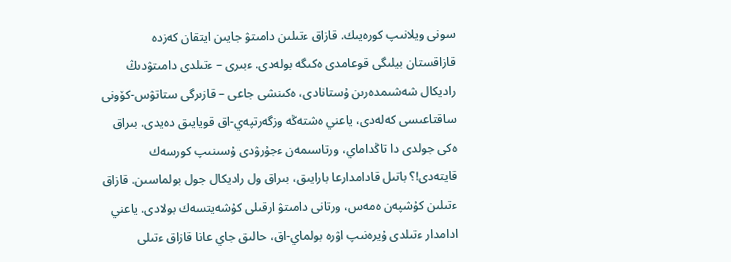سونى ويلانىپ كورەيىك. قازاق ءتىلىن دامىتۋ جايىن ايتقان كەزدە قازاقستان بيلىگى قوعامدى ەكىگە بولەدى. ءبىرى – ءتىلدى دامىتۋدىڭ راديكال شەشىمدەرىن ۇستانادى، ەكىنشى جاعى – قازىرگى ستاتۋس-كۆونى ساقتاعىسى كەلەدى، ياعني ەشتەڭە وزگەرتپەي-اق قويايىق دەيدى. بىراق ەكى جولدى دا تاڭداماي، ورتاسىمەن ءجۇرۋدى ۇسىنىپ كورسەك قايتەدى!؟ باتىل قادامدارعا بارايىق، بىراق ول راديكال جول بولماسىن. قازاق ءتىلىن كۇشپەن ەمەس، ورتانى دامىتۋ ارقىلى كۇشەيتسەك بولادى. ياعني ادامدار ءتىلدى ۇيرەنىپ اۋرە بولماي-اق، حالىق جاي عانا قازاق ءتىلى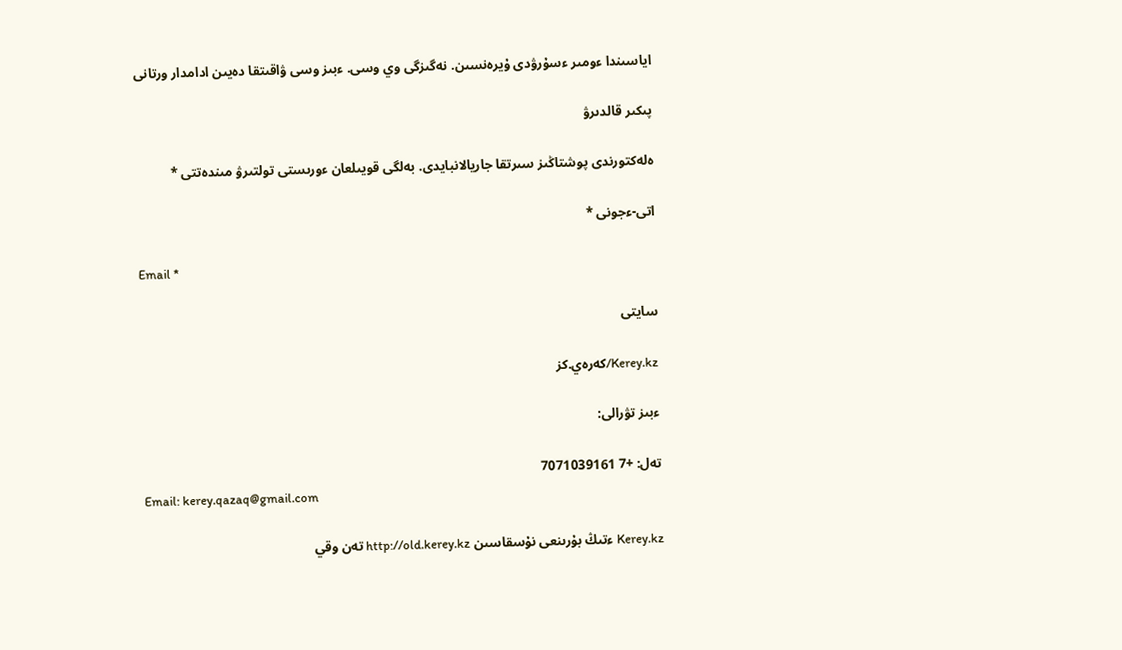اياسىندا ءومىر ءسۇرۋدى ۇيرەنسىن. نەگىزگى وي وسى. ءبىز وسى ۋاقىتقا دەيىن ادامدار ورتانى

پىكىر قالدىرۋ

ەلەكتورندى پوشتاڭىز سىرتقا جاريالانبايدى. بەلگى قويىلعان ءورىستى تولتىرۋ مىندەتتى *

اتى-ءجونى *

Email *

سايتى

Kerey.kz/كەرەي.كز

ءبىز تۋرالى:

تەل: +7 7071039161
Email: kerey.qazaq@gmail.com

Kerey.kz ءتىڭ بۇرىنعى نۇسقاسىن http://old.kerey.kz تەن وقي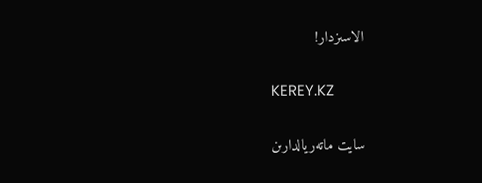الاسىزدار!

KEREY.KZ

سايت ماتەريالدارىن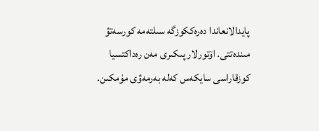پايدالانعاندا دەرەككوزگە سىلتەمە كورسەتۋ مىندەتتى. اۆتورلار پىكىرى مەن رەداكتسيا كوزقاراسى سايكەس كەلە بەرمەۋى مۇمكىن.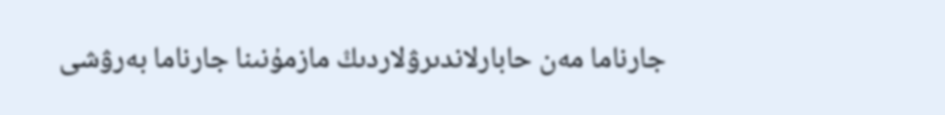جارناما مەن حابارلاندىرۋلاردىڭ مازمۇنىنا جارناما بەرۋشى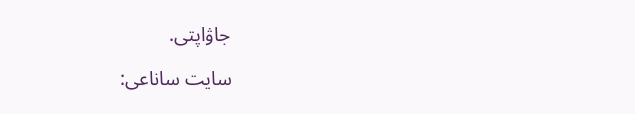جاۋاپتى.

سايت ساناعى: